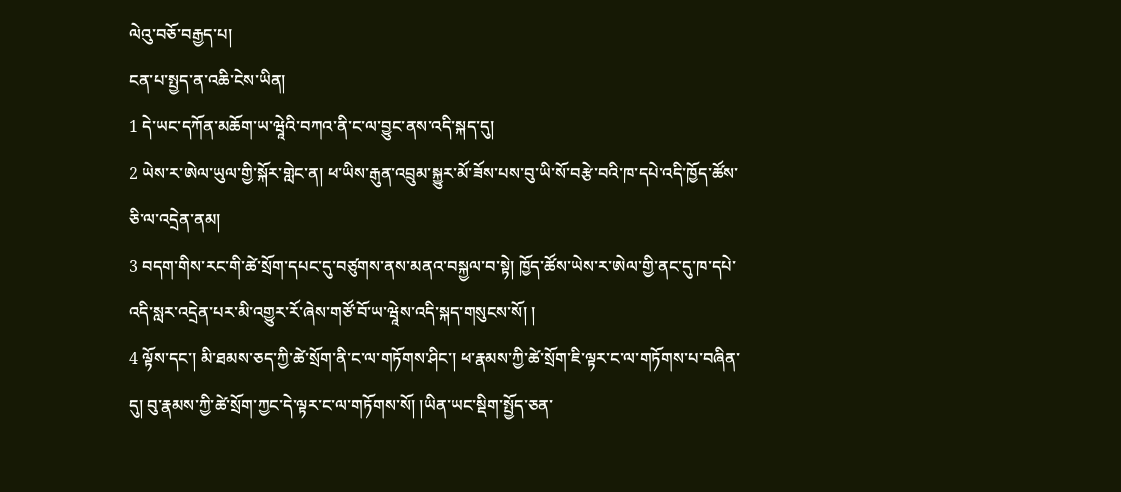ལེའུ་བཅོ་བརྒྱད་པ།
ངན་པ་སྤྱད་ན་འཆི་ངེས་ཡིན།
1 དེ་ཡང་དཀོན་མཆོག་ཡ་ཝཱེའི་བཀའ་ནི་ང་ལ་བྱུང་ནས་འདི་སྐད་དུ།
2 ཡེས་ར་ཨེལ་ཡུལ་གྱི་སྐོར་གླེང་ན། ཕ་ཡིས་རྒུན་འབྲུམ་སྐྱུར་མོ་ཟོས་པས་བུ་ཡི་སོ་བརྩེ་བའི་ཁ་དཔེ་འདི་ཁྱོད་ཚོས་ཅི་ལ་འདྲེན་ནམ།
3 བདག་གིས་རང་གི་ཚེ་སྲོག་དཔང་དུ་བཙུགས་ནས་མནའ་བསྐྱལ་བ་སྟེ། ཁྱོད་ཚོས་ཡེས་ར་ཨེལ་གྱི་ནང་དུ་ཁ་དཔེ་འདི་སླར་འདྲེན་པར་མི་འགྱུར་རོ་ཞེས་གཙོ་བོ་ཡ་ཝཱེས་འདི་སྐད་གསུངས་སོ། །
4 ལྟོས་དང་། མི་ཐམས་ཅད་ཀྱི་ཚེ་སྲོག་ནི་ང་ལ་གཏོགས་ཤིང་། ཕ་རྣམས་ཀྱི་ཚེ་སྲོག་ཇི་ལྟར་ང་ལ་གཏོགས་པ་བཞིན་དུ། བུ་རྣམས་ཀྱི་ཚེ་སྲོག་ཀྱང་དེ་ལྟར་ང་ལ་གཏོགས་སོ། །ཡིན་ཡང་སྡིག་སྤྱོད་ཅན་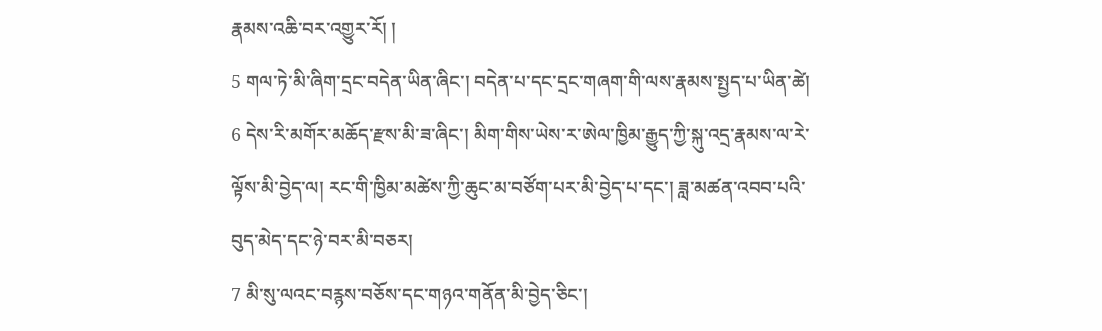རྣམས་འཆི་བར་འགྱུར་རོ། །
5 གལ་ཏེ་མི་ཞིག་དྲང་བདེན་ཡིན་ཞིང་། བདེན་པ་དང་དྲང་གཞག་གི་ལས་རྣམས་སྤྱད་པ་ཡིན་ཚེ།
6 དེས་རི་མགོར་མཆོད་རྫས་མི་ཟ་ཞིང་། མིག་གིས་ཡེས་ར་ཨེལ་ཁྱིམ་རྒྱུད་ཀྱི་སྐུ་འདྲ་རྣམས་ལ་རེ་ལྟོས་མི་བྱེད་ལ། རང་གི་ཁྱིམ་མཚེས་ཀྱི་ཆུང་མ་བཙོག་པར་མི་བྱེད་པ་དང་། ཟླ་མཚན་འབབ་པའི་བུད་མེད་དང་ཉེ་བར་མི་བཅར།
7 མི་སུ་ལའང་བརྙས་བཅོས་དང་གཉའ་གནོན་མི་བྱེད་ཅིང་།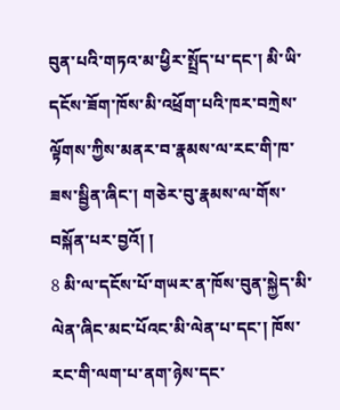བུན་པའི་གཏའ་མ་ཕྱིར་སྤྲོད་པ་དང་། མི་ཡི་དངོས་ཟོག་ཁོས་མི་འཕྲོག་པའི་ཁར་བཀྲེས་ལྟོགས་ཀྱིས་མནར་བ་རྣམས་ལ་རང་གི་ཁ་ཟས་སྦྱིན་ཞིང་། གཅེར་བུ་རྣམས་ལ་གོས་བསྐོན་པར་བྱའོ། །
8 མི་ལ་དངོས་པོ་གཡར་ན་ཁོས་བུན་སྐྱེད་མི་ལེན་ཞིང་མང་པོའང་མི་ལེན་པ་དང་། ཁོས་རང་གི་ལག་པ་ནག་ཉེས་དང་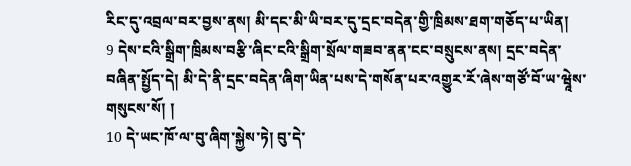རིང་དུ་འབྲལ་བར་བྱས་ནས། མི་དང་མི་ཡི་བར་དུ་དྲང་བདེན་གྱི་ཁྲིམས་ཐག་གཅོད་པ་ཡིན།
9 དེས་ངའི་སྒྲིག་ཁྲིམས་བརྩི་ཞིང་ངའི་སྒྲིག་སྲོལ་གཟབ་ནན་ངང་བསྲུངས་ནས། དྲང་བདེན་བཞིན་སྤྱོད་དེ། མི་དེ་ནི་དྲང་བདེན་ཞིག་ཡིན་པས་དེ་གསོན་པར་འགྱུར་རོ་ཞེས་གཙོ་བོ་ཡ་ཝཱེས་གསུངས་སོ། །
10 དེ་ཡང་ཁོ་ལ་བུ་ཞིག་སྐྱེས་ཏེ། བུ་དེ་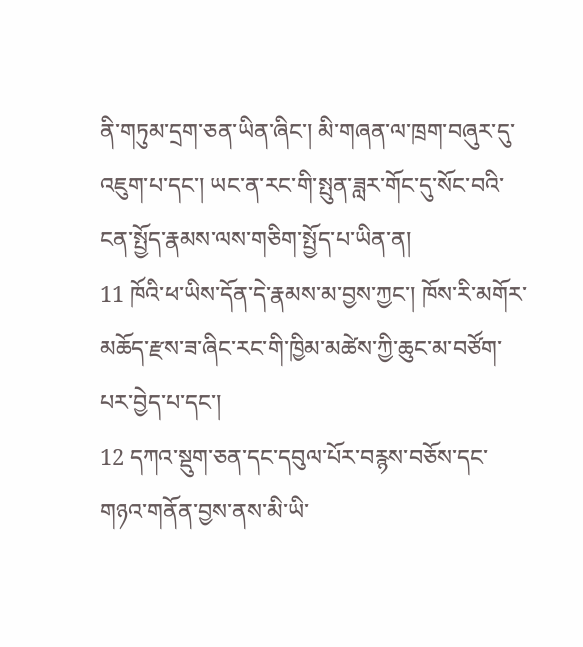ནི་གཏུམ་དྲག་ཅན་ཡིན་ཞིང་། མི་གཞན་ལ་ཁྲག་བཞུར་དུ་འཇུག་པ་དང་། ཡང་ན་རང་གི་སྤུན་ཟླར་གོང་དུ་སོང་བའི་ངན་སྤྱོད་རྣམས་ལས་གཅིག་སྤྱོད་པ་ཡིན་ན།
11 ཁོའི་ཕ་ཡིས་དོན་དེ་རྣམས་མ་བྱས་ཀྱང་། ཁོས་རི་མགོར་མཆོད་རྫས་ཟ་ཞིང་རང་གི་ཁྱིམ་མཚེས་ཀྱི་ཆུང་མ་བཙོག་པར་བྱེད་པ་དང་།
12 དཀའ་སྡུག་ཅན་དང་དབུལ་པོར་བརྙས་བཅོས་དང་གཉའ་གནོན་བྱས་ནས་མི་ཡི་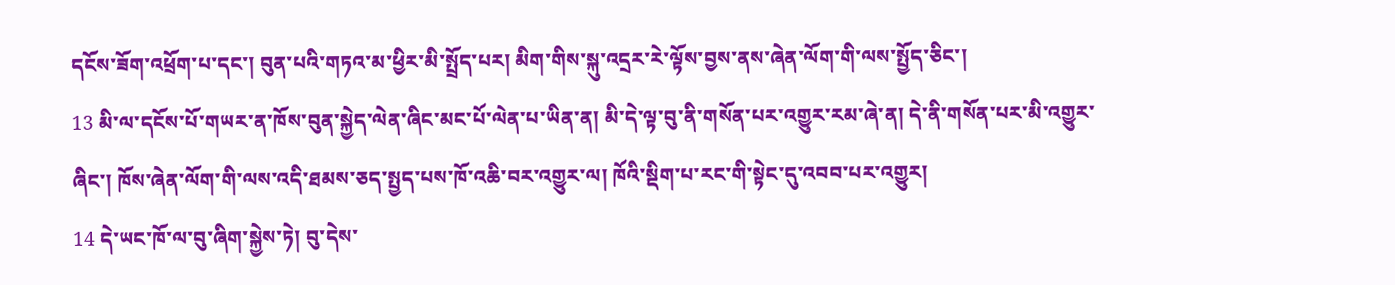དངོས་ཟོག་འཕྲོག་པ་དང་། བུན་པའི་གཏའ་མ་ཕྱིར་མི་སྤྲོད་པར། མིག་གིས་སྐུ་འདྲར་རེ་ལྟོས་བྱས་ནས་ཞེན་ལོག་གི་ལས་སྤྱོད་ཅིང་།
13 མི་ལ་དངོས་པོ་གཡར་ན་ཁོས་བུན་སྐྱེད་ལེན་ཞིང་མང་པོ་ལེན་པ་ཡིན་ན། མི་དེ་ལྟ་བུ་ནི་གསོན་པར་འགྱུར་རམ་ཞེ་ན། དེ་ནི་གསོན་པར་མི་འགྱུར་ཞིང་། ཁོས་ཞེན་ལོག་གི་ལས་འདི་ཐམས་ཅད་སྤྱད་པས་ཁོ་འཆི་བར་འགྱུར་ལ། ཁོའི་སྡིག་པ་རང་གི་སྟེང་དུ་འབབ་པར་འགྱུར།
14 དེ་ཡང་ཁོ་ལ་བུ་ཞིག་སྐྱེས་ཏེ། བུ་དེས་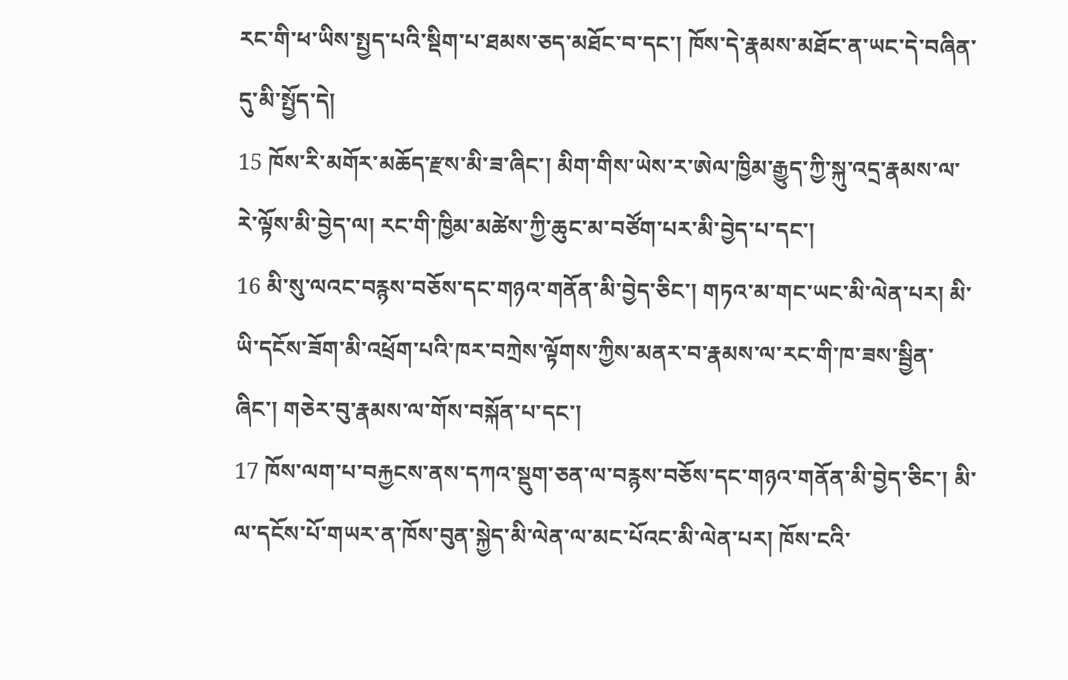རང་གི་ཕ་ཡིས་སྤྱད་པའི་སྡིག་པ་ཐམས་ཅད་མཐོང་བ་དང་། ཁོས་དེ་རྣམས་མཐོང་ན་ཡང་དེ་བཞིན་དུ་མི་སྤྱོད་དེ།
15 ཁོས་རི་མགོར་མཆོད་རྫས་མི་ཟ་ཞིང་། མིག་གིས་ཡེས་ར་ཨེལ་ཁྱིམ་རྒྱུད་ཀྱི་སྐུ་འདྲ་རྣམས་ལ་རེ་ལྟོས་མི་བྱེད་ལ། རང་གི་ཁྱིམ་མཚེས་ཀྱི་ཆུང་མ་བཙོག་པར་མི་བྱེད་པ་དང་།
16 མི་སུ་ལའང་བརྙས་བཅོས་དང་གཉའ་གནོན་མི་བྱེད་ཅིང་། གཏའ་མ་གང་ཡང་མི་ལེན་པར། མི་ཡི་དངོས་ཟོག་མི་འཕྲོག་པའི་ཁར་བཀྲེས་ལྟོགས་ཀྱིས་མནར་བ་རྣམས་ལ་རང་གི་ཁ་ཟས་སྦྱིན་ཞིང་། གཅེར་བུ་རྣམས་ལ་གོས་བསྐོན་པ་དང་།
17 ཁོས་ལག་པ་བརྐྱངས་ནས་དཀའ་སྡུག་ཅན་ལ་བརྙས་བཅོས་དང་གཉའ་གནོན་མི་བྱེད་ཅིང་། མི་ལ་དངོས་པོ་གཡར་ན་ཁོས་བུན་སྐྱེད་མི་ལེན་ལ་མང་པོའང་མི་ལེན་པར། ཁོས་ངའི་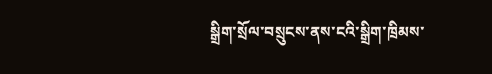སྒྲིག་སྲོལ་བསྲུངས་ནས་ངའི་སྒྲིག་ཁྲིམས་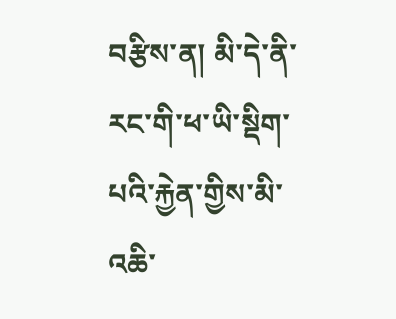བརྩིས་ན། མི་དེ་ནི་རང་གི་ཕ་ཡི་སྡིག་པའི་རྐྱེན་གྱིས་མི་འཆི་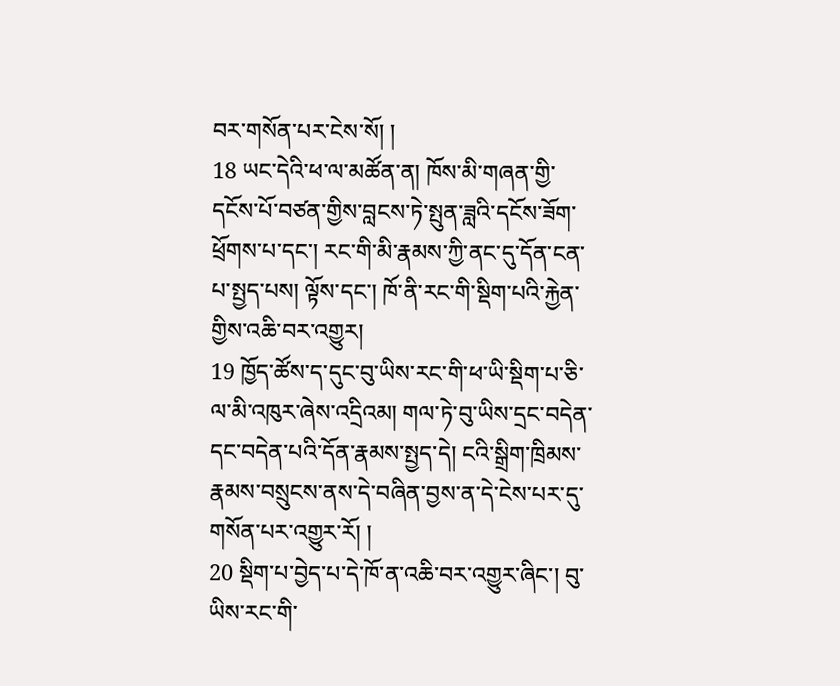བར་གསོན་པར་ངེས་སོ། །
18 ཡང་དེའི་ཕ་ལ་མཚོན་ན། ཁོས་མི་གཞན་གྱི་དངོས་པོ་བཙན་གྱིས་བླངས་ཏེ་སྤུན་ཟླའི་དངོས་ཟོག་ཕྲོགས་པ་དང་། རང་གི་མི་རྣམས་ཀྱི་ནང་དུ་དོན་ངན་པ་སྤྱད་པས། ལྟོས་དང་། ཁོ་ནི་རང་གི་སྡིག་པའི་རྐྱེན་གྱིས་འཆི་བར་འགྱུར།
19 ཁྱོད་ཚོས་ད་དུང་བུ་ཡིས་རང་གི་ཕ་ཡི་སྡིག་པ་ཅི་ལ་མི་འཁུར་ཞེས་འདྲིའམ། གལ་ཏེ་བུ་ཡིས་དྲང་བདེན་དང་བདེན་པའི་དོན་རྣམས་སྤྱད་དེ། ངའི་སྒྲིག་ཁྲིམས་རྣམས་བསྲུངས་ནས་དེ་བཞིན་བྱས་ན་དེ་ངེས་པར་དུ་གསོན་པར་འགྱུར་རོ། །
20 སྡིག་པ་བྱེད་པ་དེ་ཁོ་ན་འཆི་བར་འགྱུར་ཞིང་། བུ་ཡིས་རང་གི་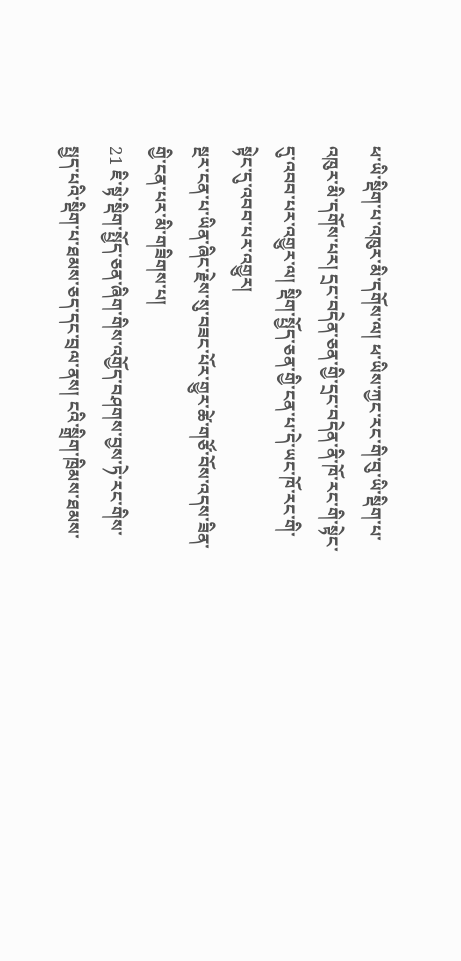ཕ་ཡི་སྡིག་པ་འཁུར་མི་དགོས་ལ། ཕ་ཡིས་ཀྱང་རང་གི་བུ་ཡི་སྡིག་པ་འཁུར་མི་དགོས་པར། དྲང་བདེན་ཅན་གྱི་དྲང་བདེན་ནི་ཁོ་རང་གི་སྟེང་དུ་འབབ་པར་འགྱུར་ལ། སྡིག་སྤྱོད་ཅན་གྱི་ངན་པ་དེ་ཡང་ཁོ་རང་གི་སྟེང་དུ་འབབ་པར་འགྱུར།
སྔར་ངན་པ་ཡིན་ཞིང་རྗེས་སུ་བཟང་པོར་གྱུར་ཚེ་གཙོ་བོས་འདས་ཟིན་གྱི་ངན་པར་མི་གཟིགས་པ།
21 ཇི་སྟེ་སྡིག་སྤྱོད་ཅན་ཞིག་གིས་འགྱོད་བཤགས་བྱས་ཏེ་རང་གིས་སྤྱད་པའི་སྡིག་པ་ཐམས་ཅད་དང་བྲལ་ནས། ངའི་སྒྲིག་ཁྲིམས་ཐམས་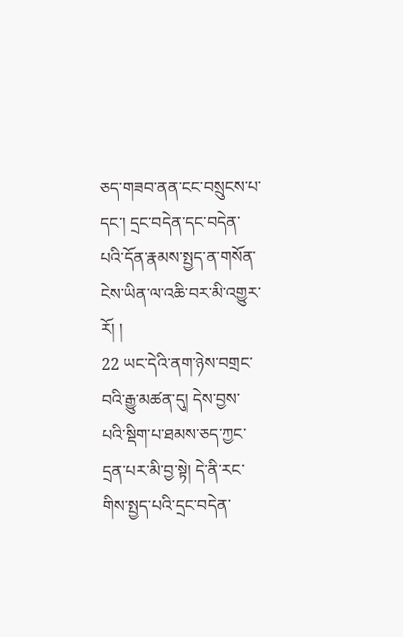ཅད་གཟབ་ནན་ངང་བསྲུངས་པ་དང་། དྲང་བདེན་དང་བདེན་པའི་དོན་རྣམས་སྤྱད་ན་གསོན་ངེས་ཡིན་ལ་འཆི་བར་མི་འགྱུར་རོ། །
22 ཡང་དེའི་ནག་ཉེས་བགྲང་བའི་རྒྱུ་མཚན་དུ། དེས་བྱས་པའི་སྡིག་པ་ཐམས་ཅད་ཀྱང་དྲན་པར་མི་བྱ་སྟེ། དེ་ནི་རང་གིས་སྤྱད་པའི་དྲང་བདེན་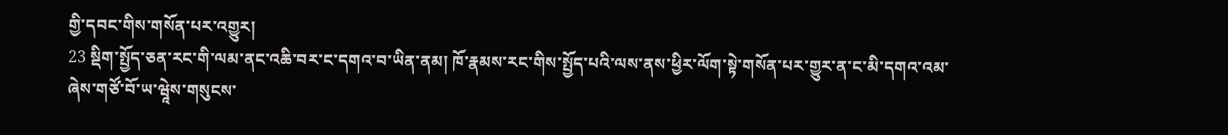གྱི་དབང་གིས་གསོན་པར་འགྱུར།
23 སྡིག་སྤྱོད་ཅན་རང་གི་ལམ་ནང་འཆི་བར་ང་དགའ་བ་ཡིན་ནམ། ཁོ་རྣམས་རང་གིས་སྤྱོད་པའི་ལས་ནས་ཕྱིར་ལོག་སྟེ་གསོན་པར་གྱུར་ན་ང་མི་དགའ་འམ་ཞེས་གཙོ་བོ་ཡ་ཝཱེས་གསུངས་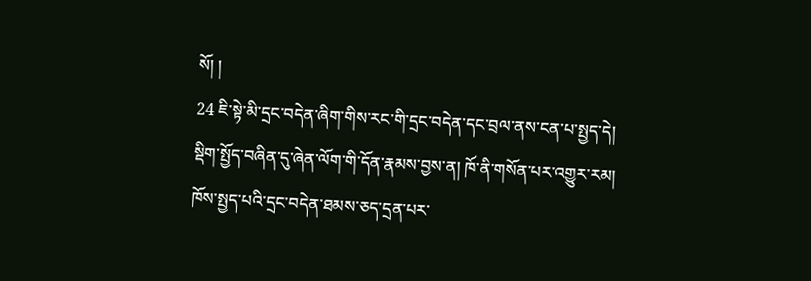སོ། །
24 ཇི་སྟེ་མི་དྲང་བདེན་ཞིག་གིས་རང་གི་དྲང་བདེན་དང་བྲལ་ནས་ངན་པ་སྤྱད་དེ། སྡིག་སྤྱོད་བཞིན་དུ་ཞེན་ལོག་གི་དོན་རྣམས་བྱས་ན། ཁོ་ནི་གསོན་པར་འགྱུར་རམ། ཁོས་སྤྱད་པའི་དྲང་བདེན་ཐམས་ཅད་དྲན་པར་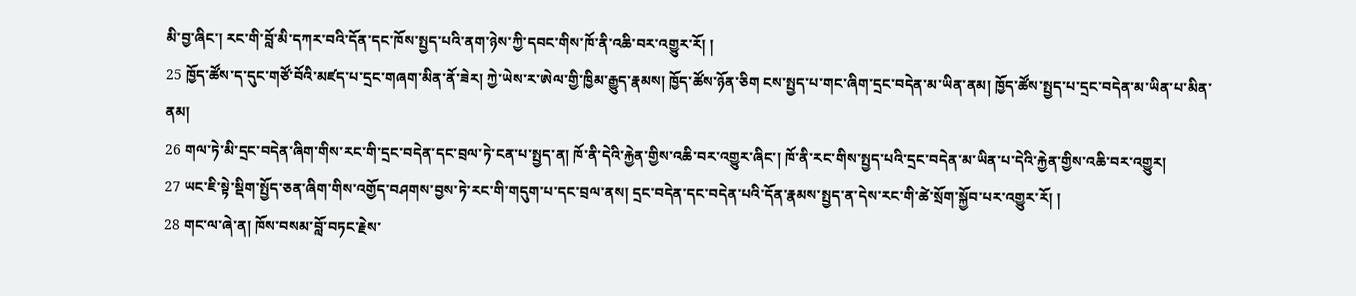མི་བྱ་ཞིང་། རང་གི་བློ་མི་དཀར་བའི་དོན་དང་ཁོས་སྤྱད་པའི་ནག་ཉེས་ཀྱི་དབང་གིས་ཁོ་ནི་འཆི་བར་འགྱུར་རོ། །
25 ཁྱོད་ཚོས་ད་དུང་གཙོ་བོའི་མཛད་པ་དྲང་གཞག་མིན་ནོ་ཟེར། ཀྱེ་ཡེས་ར་ཨེལ་གྱི་ཁྱིམ་རྒྱུད་རྣམས། ཁྱོད་ཚོས་ཉོན་ཅིག ངས་སྤྱད་པ་གང་ཞིག་དྲང་བདེན་མ་ཡིན་ནམ། ཁྱོད་ཚོས་སྤྱད་པ་དྲང་བདེན་མ་ཡིན་པ་མིན་ནམ།
26 གལ་ཏེ་མི་དྲང་བདེན་ཞིག་གིས་རང་གི་དྲང་བདེན་དང་བྲལ་ཏེ་ངན་པ་སྤྱད་ན། ཁོ་ནི་དེའི་རྐྱེན་གྱིས་འཆི་བར་འགྱུར་ཞིང་། ཁོ་ནི་རང་གིས་སྤྱད་པའི་དྲང་བདེན་མ་ཡིན་པ་དེའི་རྐྱེན་གྱིས་འཆི་བར་འགྱུར།
27 ཡང་ཇི་སྟེ་སྡིག་སྤྱོད་ཅན་ཞིག་གིས་འགྱོད་བཤགས་བྱས་ཏེ་རང་གི་གདུག་པ་དང་བྲལ་ནས། དྲང་བདེན་དང་བདེན་པའི་དོན་རྣམས་སྤྱད་ན་དེས་རང་གི་ཚེ་སྲོག་སྐྱོབ་པར་འགྱུར་རོ། །
28 གང་ལ་ཞེ་ན། ཁོས་བསམ་བློ་བཏང་རྗེས་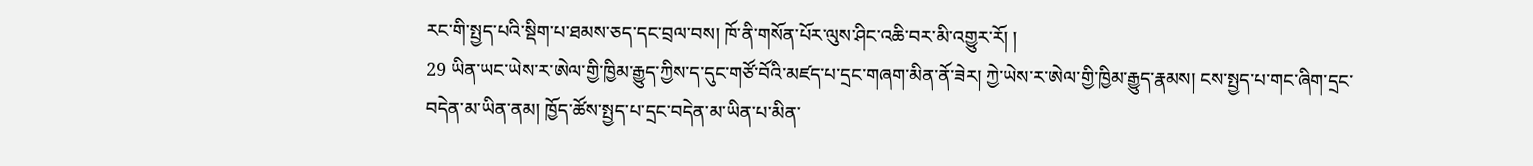རང་གི་སྤྱད་པའི་སྡིག་པ་ཐམས་ཅད་དང་བྲལ་བས། ཁོ་ནི་གསོན་པོར་ལུས་ཤིང་འཆི་བར་མི་འགྱུར་རོ། །
29 ཡིན་ཡང་ཡེས་ར་ཨེལ་གྱི་ཁྱིམ་རྒྱུད་ཀྱིས་ད་དུང་གཙོ་བོའི་མཛད་པ་དྲང་གཞག་མིན་ནོ་ཟེར། ཀྱེ་ཡེས་ར་ཨེལ་གྱི་ཁྱིམ་རྒྱུད་རྣམས། ངས་སྤྱད་པ་གང་ཞིག་དྲང་བདེན་མ་ཡིན་ནམ། ཁྱོད་ཚོས་སྤྱད་པ་དྲང་བདེན་མ་ཡིན་པ་མིན་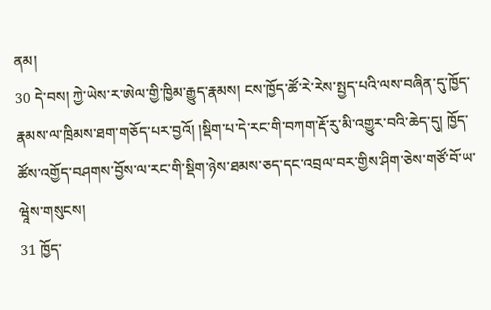ནམ།
30 དེ་བས། ཀྱེ་ཡེས་ར་ཨེལ་གྱི་ཁྱིམ་རྒྱུད་རྣམས། ངས་ཁྱོད་ཚོ་རེ་རེས་སྤྱད་པའི་ལས་བཞིན་དུ་ཁྱོད་རྣམས་ལ་ཁྲིམས་ཐག་གཅོད་པར་བྱའོ། །སྡིག་པ་དེ་རང་གི་བཀག་རྡོ་རུ་མི་འགྱུར་བའི་ཆེད་དུ། ཁྱོད་ཚོས་འགྱོད་བཤགས་བྱོས་ལ་རང་གི་སྡིག་ཉེས་ཐམས་ཅད་དང་འབྲལ་བར་གྱིས་ཤིག་ཅེས་གཙོ་བོ་ཡ་ཝཱེས་གསུངས།
31 ཁྱོད་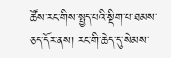ཚོས་རང་གིས་སྤྱད་པའི་སྡིག་པ་ཐམས་ཅད་དོར་ནས། རང་གི་ཆེད་དུ་སེམས་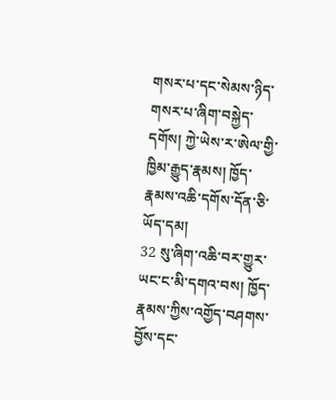གསར་པ་དང་སེམས་ཉིད་གསར་པ་ཞིག་བསྐྱེད་དགོས། ཀྱེ་ཡེས་ར་ཨེལ་གྱི་ཁྱིམ་རྒྱུད་རྣམས། ཁྱོད་རྣམས་འཆི་དགོས་དོན་ཅི་ཡོད་དམ།
32 སུ་ཞིག་འཆི་བར་གྱུར་ཡང་ང་མི་དགའ་བས། ཁྱོད་རྣམས་ཀྱིས་འགྱོད་བཤགས་བྱོས་དང་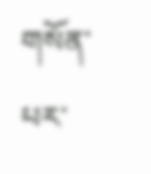གསོན་པར་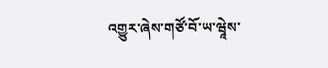འགྱུར་ཞེས་གཙོ་བོ་ཡ་ཝཱེས་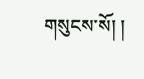གསུངས་སོ། །